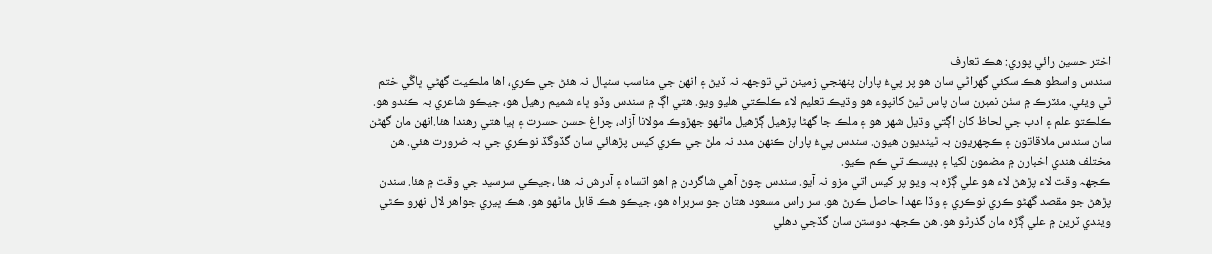اختر حسين رائي پوري: هڪ تعارف
سندس واسطو هڪ سکئي گهراڻي سان هو پر پيءُ پاران پنھنجي زمينن تي توجھہ نہ ڏيڻ ۽ انھن جي مناسب سنڀال نہ هئڻ جي ڪري، اها ملڪيت گهڻي ڀاڱي ختم ٿي ويئي. مئٽرڪ ۾ سٺن نمبرن سان پاس ٿيڻ کانپوء هو وڌيڪ تعليم لاء ڪلڪتي هليو ويو. هتي اڳ ۾ سندس وڏو ڀاء شميم رهيل هو، جيڪو شاعري بہ ڪندو هو. ڪلڪتو علم ۽ ادب جي لحاظ کان اڳتي وڌيل شھر هو ۽ ملڪ جا گهڻا پڙهيل ڳڙهيل ماڻھو جھڙوڪ مولانا آزاد، چراغ حسن حسرت ۽ ٻيا هتي رهندا هئا.انھن مان گهڻن سان سندس ملاقاتون ۽ ڪچھريون بہ ٿينديون هيون. سندس پيءُ پاران ڪنھن مدد نہ ملڻ جي ڪري کيس پڙهائي سان گڏوگڏ نوڪري جي بہ ضرورت هئي. هن مختلف هندي اخبارن ۾ مضمون لکيا ۽ ڊيسڪ تي ڪم ڪيو.
ڪجهہ وقت لاء پڙهڻ لاء هو علي ڳڙه بہ ويو پر کيس اتي مزو نہ آيو. سندس چوڻ آهي شاگردن ۾ اهو اتساه ۽ آدرش نہ هئا ،جيڪي سرسيد جي وقت ۾ هئا. سندن پڙهڻ جو مقصد گهڻو ڪري نوڪري ۽ وڏا عھدا حاصل ڪرڻ هو. سر راس مسعود هتان جو سربراه هو، جيڪو هڪ قابل ماڻھو هو. هڪ ڀيري جواهر لال نھرو ڪٿي ويندي ٽرين ۾ علي ڳڙه مان گذرڻو هو. هن ڪجهہ دوستن سان گڏجي دھلي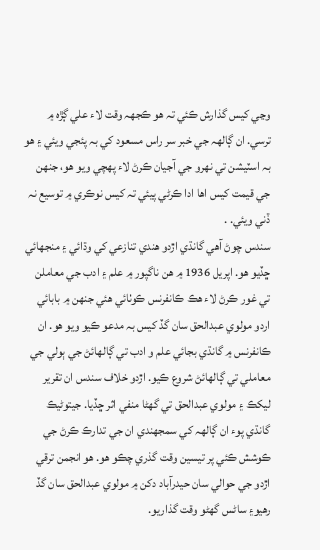وڃي کيس گذارش ڪئي تہ هو ڪجهہ وقت لاء علي ڳڙه ۾ ترسي. ان ڳالھہ جي خبر سر راس مسعود کي بہ پئجي ويئي ۽ هو بہ اسٽيشن تي نھرو جي آجيان ڪرڻ لاء پھچي ويو هو، جنھن جي قيمت کيس اها ادا ڪرڻي پيئي تہ کيس نوڪري ۾ توسيع نہ ڏني ويئي. .
سندس چوڻ آهي گانڌي اڙدو هندي تنازعي کي وڌائي ۽ منجهائي ڇڏيو هو. اپريل 1936 ۾ هن ناگپور ۾ علم ۽ ادب جي معاملن تي غور ڪرڻ لاء هڪ ڪانفرنس ڪوٺائي هئي جنھن ۾ بابائي اردو مولوي عبدالحق سان گڏ کيس بہ مدعو ڪيو ويو هو. ان ڪانفرنس ۾ گانڌي بجائي علم و ادب تي ڳالھائڻ جي ٻولي جي معاملي تي ڳالھائڻ شروع ڪيو. اڙدو خلاف سندس ان تقرير ليکڪ ۽ مولوي عبدالحق تي گهڻا منفي اثر ڇڏيا. جيتوڻيڪ گانڌي پوء ان ڳالھہ کي سمجهندي ان جي تدارڪ ڪرڻ جي ڪوشش ڪئي پر تيسين وقت گذري چڪو هو. هو انجمن ترقي اڙدو جي حوالي سان حيدرآباد دکن ۾ مولوي عبدالحق سان گڏ رهيو۽ ساڻس گهڻو وقت گذاريو.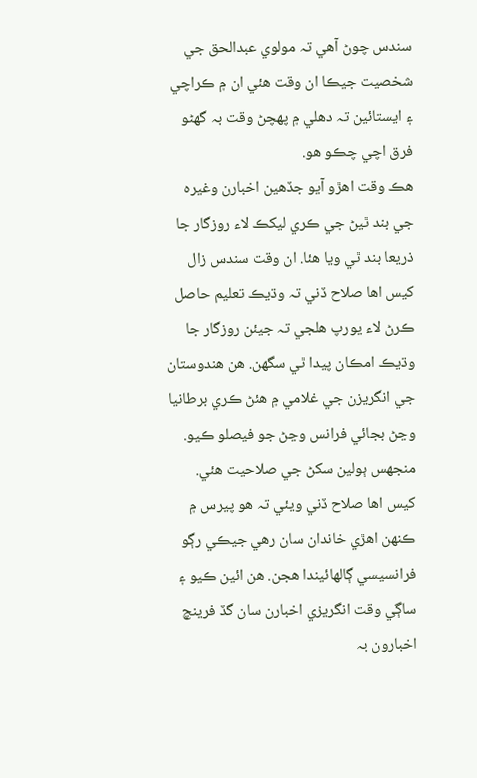سندس چوڻ آهي تہ مولوي عبدالحق جي شخصيت جيڪا ان وقت هئي ان ۾ ڪراچي ۽ ايستائين تہ دھلي ۾ پھچڻ وقت بہ گهڻو فرق اچي چڪو هو.
هڪ وقت اهڙو آيو جڏهين اخبارن وغيرہ جي بند ٿيڻ جي ڪري ليکڪ لاء روزگار جا ذريعا بند ٿي ويا هئا. ان وقت سندس زال کيس اها صلاح ڏني تہ وڌيڪ تعليم حاصل ڪرڻ لاء يورپ هلجي تہ جيئن روزگار جا وڌيڪ امڪان پيدا ٿي سگهن. هن هندوستان جي انگريزن جي غلامي ۾ هئڻ ڪري برطانيا وڃڻ بجائي فرانس وڃڻ جو فيصلو ڪيو. منجهس ٻولين سکڻ جي صلاحيت هئي. کيس اها صلاح ڏني ويئي تہ هو پيرس ۾ ڪنھن اهڙي خاندان سان رهي جيڪي رڳو فرانسيسي ڳالھائيندا هجن. هن ائين ڪيو ۽ ساڳي وقت انگريزي اخبارن سان گڏ فرينچ اخبارون بہ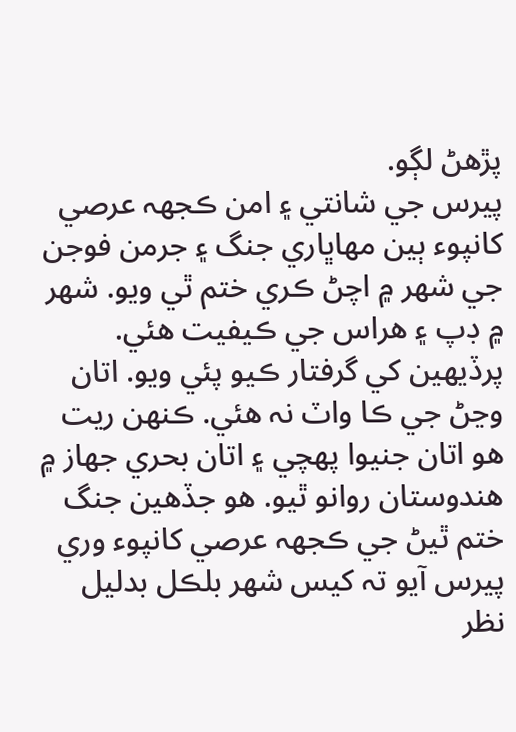پڙهڻ لڳو.
پيرس جي شانتي ۽ امن ڪجهہ عرصي کانپوء ٻين مھاڀاري جنگ ۽ جرمن فوجن جي شھر ۾ اچڻ ڪري ختم ٿي ويو. شھر ۾ ڊپ ۽ هراس جي ڪيفيت هئي. پرڏيھين کي گرفتار ڪيو پئي ويو. اتان وڃڻ جي ڪا واٽ نہ هئي. ڪنھن ريت هو اتان جنيوا پھچي ۽ اتان بحري جھاز ۾ هندوستان روانو ٿيو. هو جڏهين جنگ ختم ٿيڻ جي ڪجهہ عرصي کانپوء وري پيرس آيو تہ کيس شھر بلڪل بدليل نظر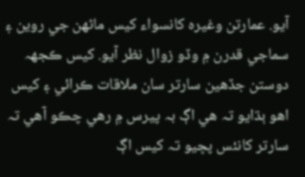آيو. عمارتن وغيرہ کانسواء کيس ماڻھن جي روين ۽ سماجي قدرن ۾ وڏو زوال نظر آيو. کيس ڪجهہ دوستن جڏهين سارتر سان ملاقات ڪرائي ۽ کيس اهو ٻڌايو تہ هي اڳ بہ پيرس ۾ رهي چڪو آهي تہ سارتر کانئس پڇيو تہ کيس اڳ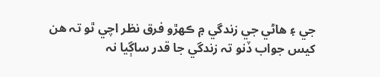جي ۽ هاڻي جي زندگي ۾ ڪھڙو فرق نظر اچي ٿو تہ هن کيس جواب ڏنو تہ زندگي جا قدر ساڳيا نہ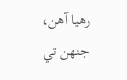رهيا آهن، جنھن تي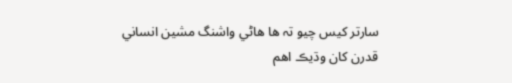سارتر کيس چيو تہ ها هاڻي واشنگ مشين انساني قدرن کان وڌيڪ اهم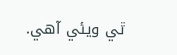ٿي ويئي آهي.